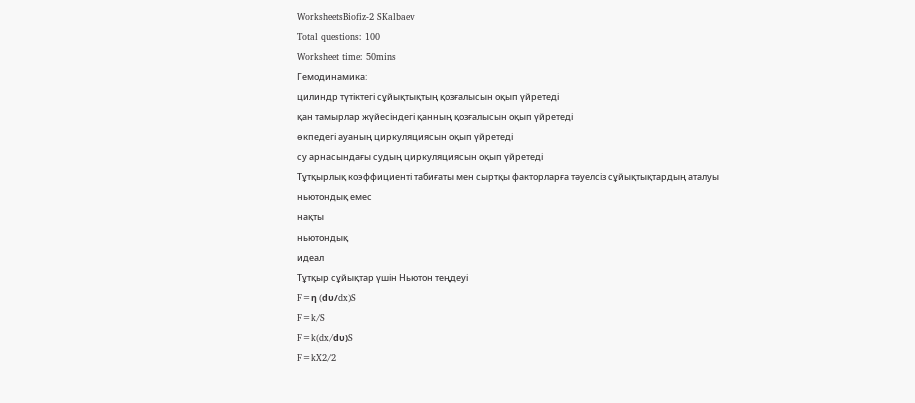WorksheetsBiofiz-2 SKalbaev
Total questions: 100
Worksheet time: 50mins
Гемодинамика:
цилиндр түтіктегі сұйықтықтың қозғалысын оқып үйретеді
қан тамырлар жүйесіндегі қанның қозғалысын оқып үйретеді
өкпедегі ауаның циркуляциясын оқып үйретеді
су арнасындағы судың циркуляциясын оқып үйретеді
Тұтқырлық коэффициентi табиғаты мен сыртқы факторларға тәуелсiз сұйықтықтардың аталуы
ньютондық емес
нақты
ньютондық
идеал
Тұтқыр сұйықтар үшiн Ньютон теңдеуi
F=η (dυ/dx)S
F=k/S
F=k(dx/dυ)S
F=kX2/2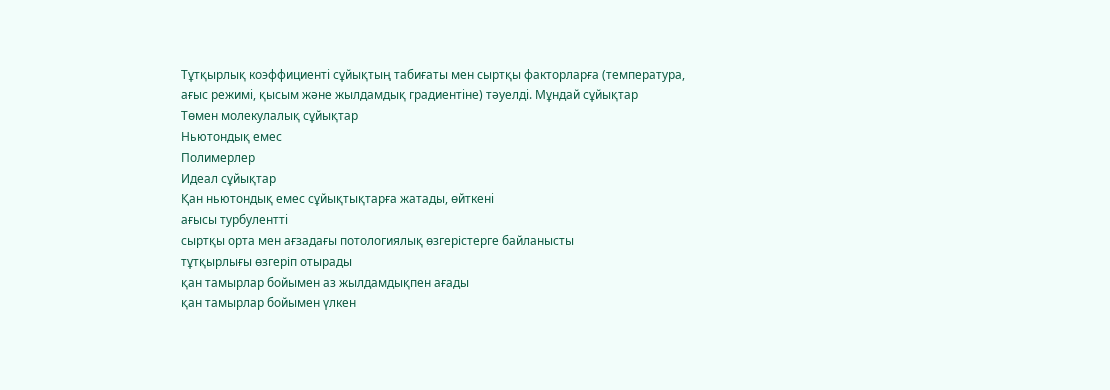Тұтқырлық коэффициентi сұйықтың табиғаты мен сыртқы факторларға (температура, ағыс режимi, қысым және жылдамдық градиентiне) тәуелдi. Мұндай сұйықтар
Төмен молекулалық сұйықтар
Ньютондық емес
Полимерлер
Идеал сұйықтар
Қан ньютондық емес сұйықтықтарға жатады, өйткенi
ағысы турбуленттi
сыртқы орта мен ағзадағы потологиялық өзгерістерге байланысты
тұтқырлығы өзгеріп отырады
қан тамырлар бойымен аз жылдамдықпен ағады
қан тамырлар бойымен үлкен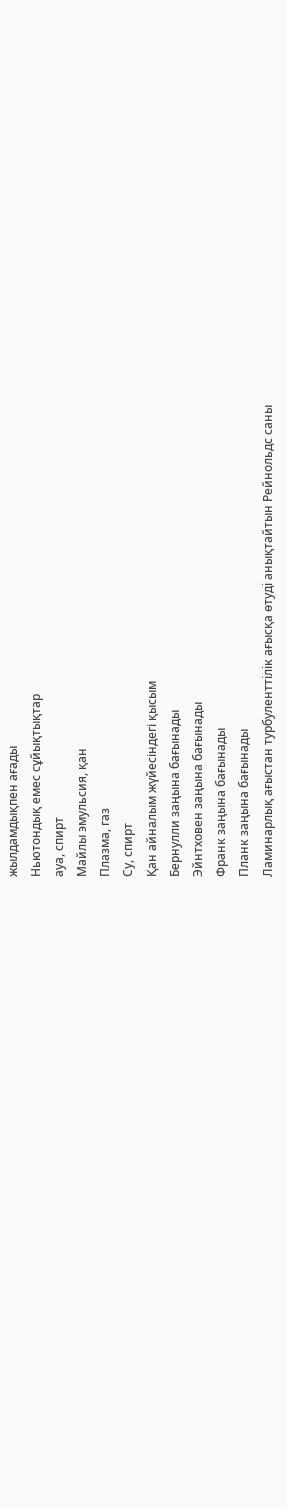жылдамдықпен ағады
Ньютондық емес сұйықтықтар
ауа, спирт
Майлы эмульсия, қан
Плазма, газ
Су, спирт
Қан айналым жүйесіндeгі қысым
Бернулли заңына бағынады
Эйнтховен заңына бағынады
Франк заңына бағынады
Планк заңына бағынады
Ламинарлық ағыстан турбуленттiлiк ағысқа өтудi анықтайтын Рейнольдс саны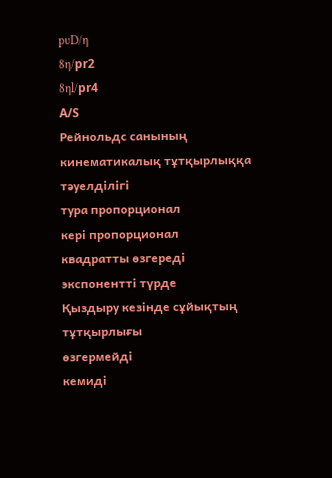pυD/η
8η/pr2
8ηl/pr4
A/S
Рейнольдс санының кинематикалық тұтқырлыққа тәуелдiлiгi
тура пропорционал
керi пропорционал
квадратты өзгередi
экспоненттi түрде
Қыздыру кезінде сұйықтың тұтқырлығы
өзгермейді
кемиді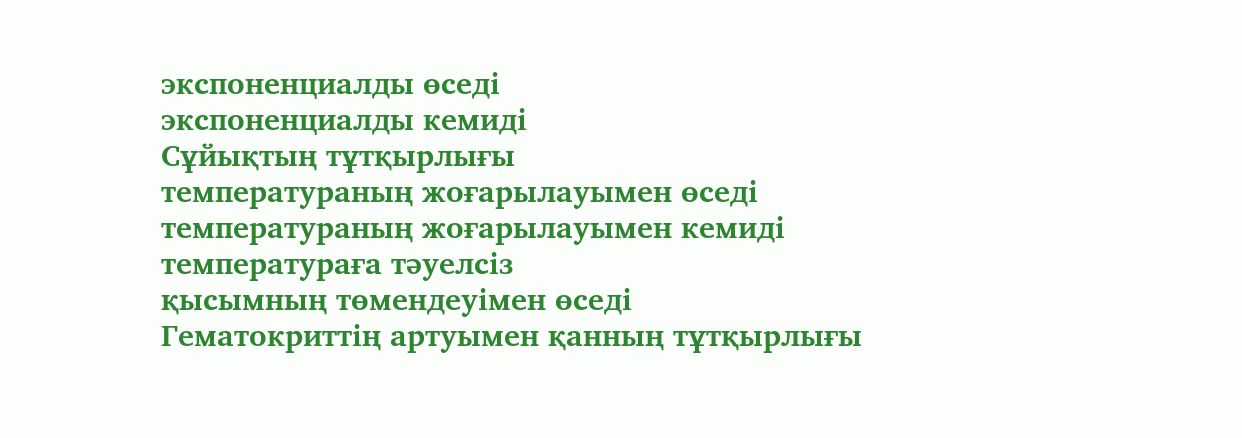экспоненциалды өседі
экспоненциалды кемиді
Сұйықтың тұтқырлығы
температураның жоғарылауымен өседі
температураның жоғарылауымен кемиді
температураға тәуелсіз
қысымның төмендеуімен өседі
Гематокриттiң артуымен қанның тұтқырлығы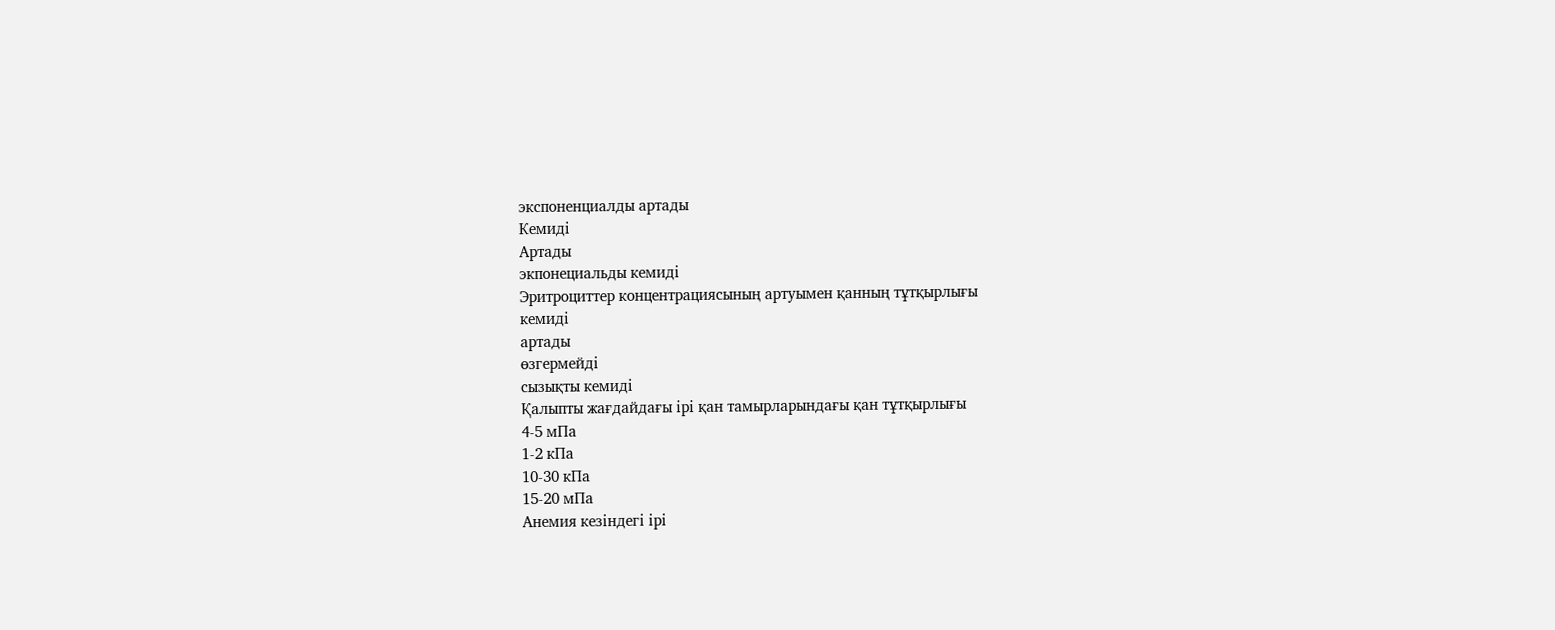экспоненциалды артады
Кемидi
Артады
экпонециальды кемидi
Эритроциттер концентрациясының артуымен қанның тұтқырлығы
кемиді
артады
өзгермейді
сызықты кемиді
Қалыпты жағдайдағы ірі қан тамырларындағы қан тұтқырлығы
4-5 мПа
1-2 кПа
10-30 кПа
15-20 мПа
Анемия кезіндегі ірі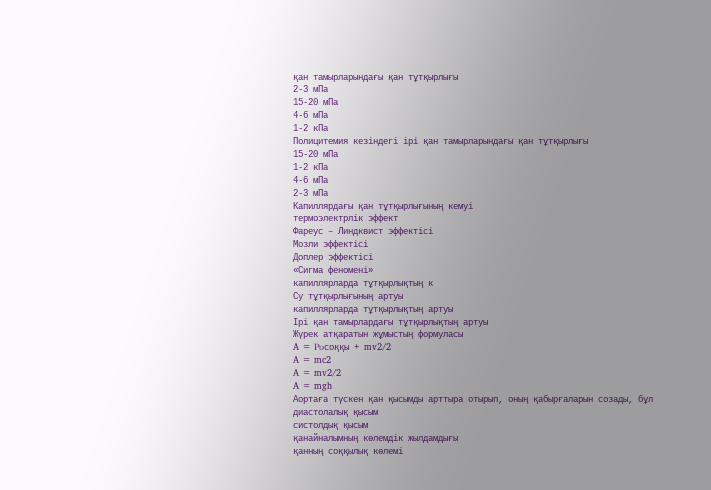қан тамырларындағы қан тұтқырлығы
2-3 мПа
15-20 мПа
4-6 мПа
1-2 кПа
Полицитемия кезіндегі ірі қан тамырларындағы қан тұтқырлығы
15-20 мПа
1-2 кПа
4-6 мПа
2-3 мПа
Капиллярдағы қан тұтқырлығының кемуі
термоэлектрлік эффект
Фареус – Линдквист эффектісі
Мозли эффектісі
Доплер эффектісі
«Сигма феномені»
капиллярларда тұтқырлықтың к
Су тұтқырлығының артуы
капиллярларда тұтқырлықтың артуы
Ірі қан тамырлардағы тұтқырлықтың артуы
Жүрек атқаратын жұмыстың формуласы
A = Pυсоққы + mv2/2
A = mc2
A = mv2/2
A = mgh
Аортаға түскен қан қысымды арттыра отырып, оның қабырғаларын созады, бұл
диастолалық қысым
систолдық қысым
қанайналымның көлемдік жылдамдығы
қанның соққылық көлемі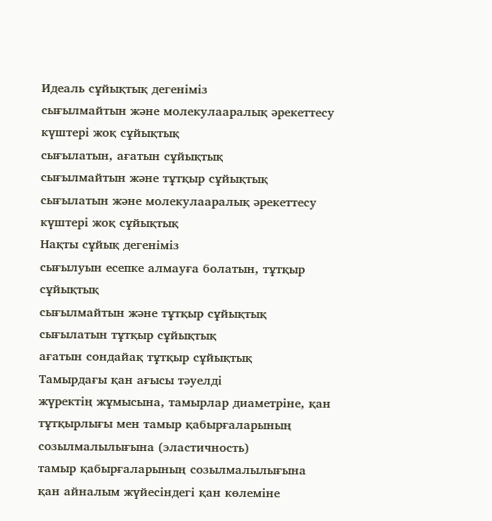Идеаль сұйықтық дегеніміз
сығылмайтын және молекулааралық әрекеттесу күштері жоқ сұйықтық
сығылатын, ағатын сұйықтық
сығылмайтын және тұтқыр сұйықтық
сығылатын және молекулааралық әрекеттесу күштері жоқ сұйықтық
Нақты сұйық дегеніміз
сығылуын есепке алмауға болатын, тұтқыр сұйықтық
сығылмайтын және тұтқыр сұйықтық
сығылатын тұтқыр сұйықтық
ағатын сондайақ тұтқыр сұйықтық
Тамырдағы қан ағысы тәуелді
жүректің жұмысына, тамырлар диаметріне, қан тұтқырлығы мен тамыр қабырғаларының созылмалылығына (эластичность)
тамыр қабырғаларының созылмалылығына
қан айналым жүйесіндегі қан көлеміне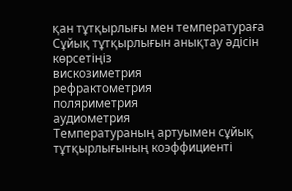қан тұтқырлығы мен температураға
Сұйық тұтқырлығын анықтау әдісін көрсетіңіз
вискозиметрия
рефрактометрия
поляриметрия
аудиометрия
Температураның артуымен сұйық тұтқырлығының коэффициенті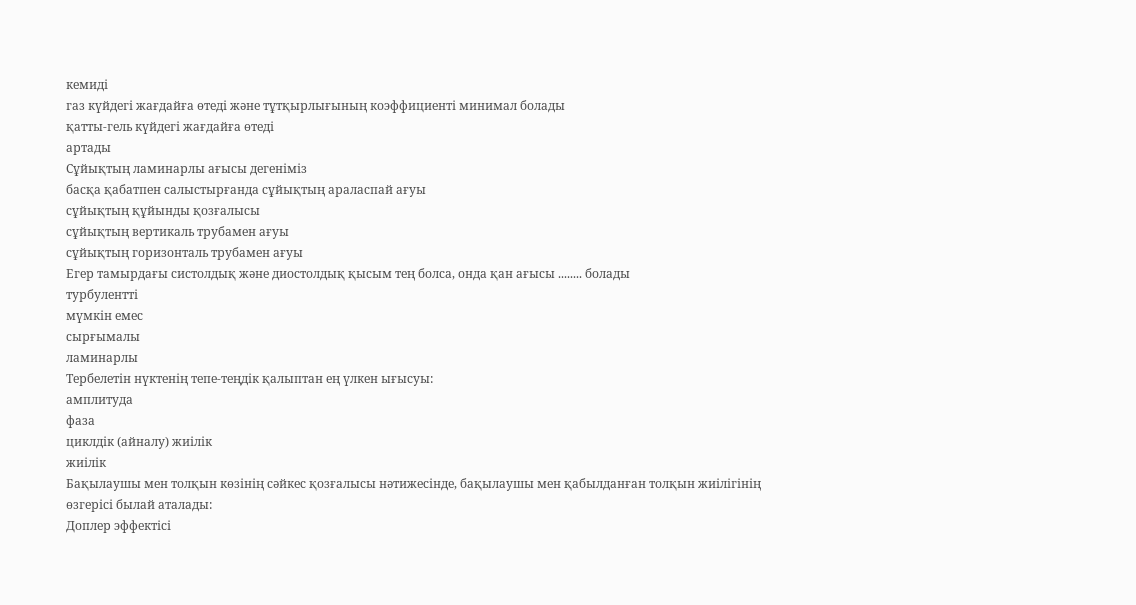кемиді
газ күйдегі жағдайға өтеді және тұтқырлығының коэффициенті минимал болады
қатты-гель күйдегі жағдайға өтеді
артады
Сұйықтың ламинарлы ағысы дегеніміз
басқа қабатпен салыстырғанда сұйықтың араласпай ағуы
сұйықтың құйынды қозғалысы
сұйықтың вертикаль трубамен ағуы
сұйықтың горизонталь трубамен ағуы
Егер тамырдағы систолдық және диостолдық қысым тең болса, онда қан ағысы ........ болады
турбулентті
мүмкін емес
сырғымалы
ламинарлы
Тербелетін нүктенің тепе-теңдік қалыптан ең үлкен ығысуы:
амплитуда
фаза
циклдік (айналу) жиілік
жиілік
Бақылаушы мен толқын көзінің сәйкес қозғалысы нәтижесінде, бақылаушы мен қабылданған толқын жиілігінің өзгерісі былай аталады:
Доплер эффектісі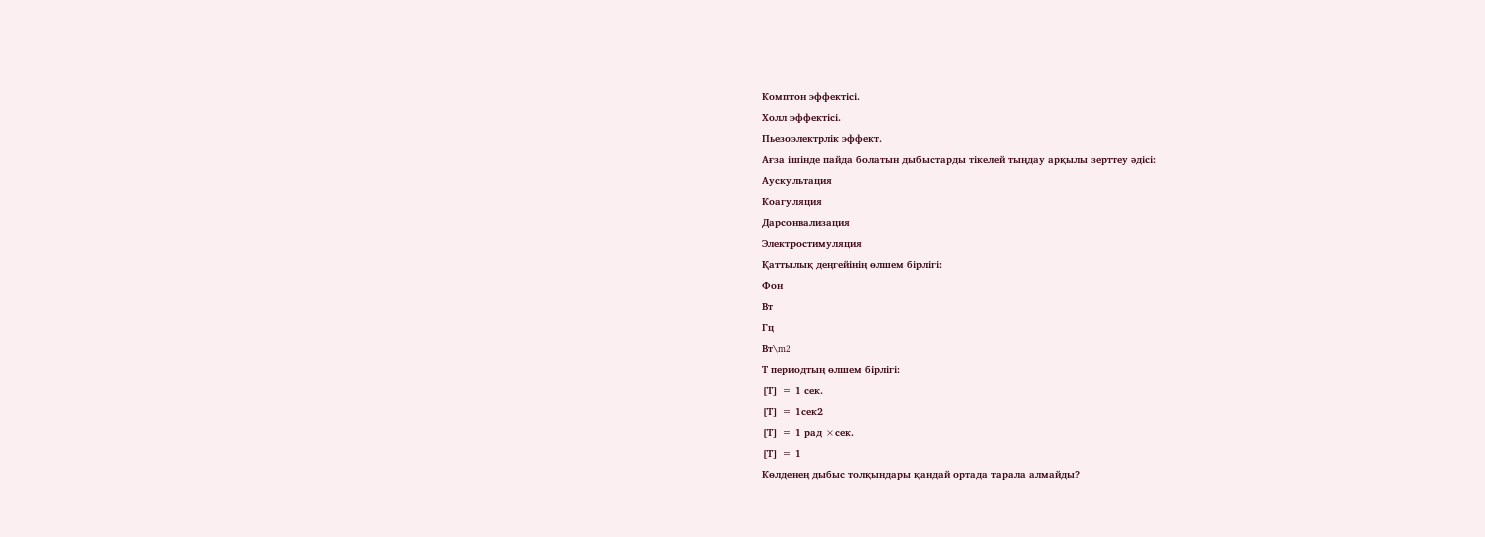Комптон эффектісі.
Холл эффектісі.
Пьезоэлектрлік эффект.
Ағза ішінде пайда болатын дыбыстарды тікелей тыңдау арқылы зерттеу әдісі:
Аускультация
Коагуляция
Дарсонвализация
Электростимуляция
Қаттылық деңгейінің өлшем бірлігі:
Фон
Вт
Гц
Вт\m2
Т периодтың өлшем бірлігі:
[Т] = 1 сек.
[Т] = 1сек2
[Т] = 1 рад ×сек.
[Т] = 1
Көлденең дыбыс толқындары қандай ортада тарала алмайды?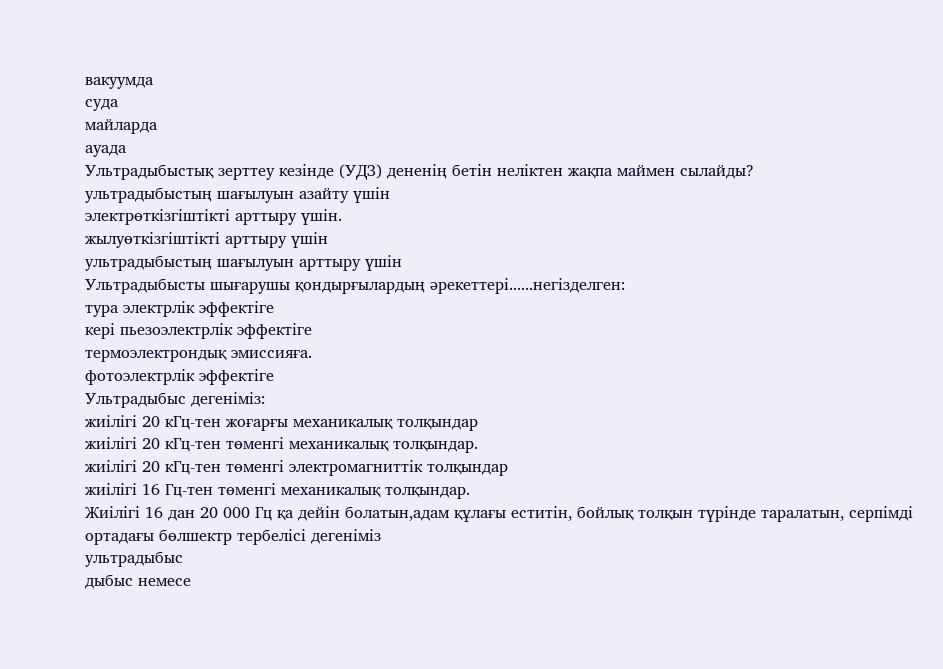вакуумда
суда
майларда
ауада
Ультрадыбыстық зерттеу кезінде (УДЗ) дененің бетін неліктен жақпа маймен сылайды?
ультрадыбыстың шағылуын азайту үшін
электрөткізгіштікті арттыру үшін.
жылуөткізгіштікті арттыру үшін
ультрадыбыстың шағылуын арттыру үшін
Ультрадыбысты шығарушы қондырғылардың әрекеттері......негізделген:
тура электрлік эффектіге
кері пьезоэлектрлік эффектіге
термоэлектрондық эмиссияға.
фотоэлектрлік эффектіге
Ультрадыбыс дегеніміз:
жиілігі 20 кГц-тен жоғарғы механикалық толқындар
жиілігі 20 кГц-тен төменгі механикалық толқындар.
жиілігі 20 кГц-тен төменгі электромагниттік толқындар
жиілігі 16 Гц-тен төменгі механикалық толқындар.
Жиілігі 16 дан 20 000 Гц қа дейін болатын,адам құлағы еститін, бойлық толқын түрінде таралатын, серпімді ортадағы бөлшектр тербелісі дегеніміз
ультрадыбыс
дыбыс немесе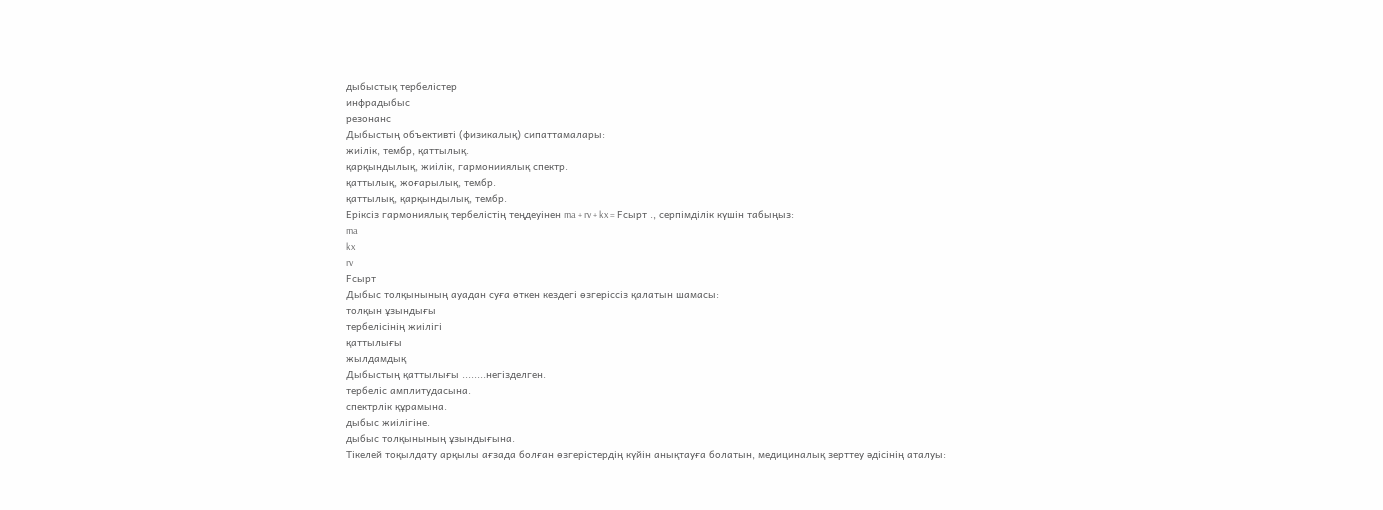дыбыстық тербелістер
инфрадыбыс
резонанс
Дыбыстың объективті (физикалық) сипаттамалары:
жиілік, тембр, қаттылық.
қарқындылық, жиілік, гармонииялық спектр.
қаттылық, жоғарылық, тембр.
қаттылық, қарқындылық, тембр.
Еріксіз гармониялық тербелістің теңдеуінен ma + rv + kx = Fсырт ., серпімділік күшін табыңыз:
ma
kx
rv
Fсырт
Дыбыс толқынының ауадан суға өткен кездегі өзгеріссіз қалатын шамасы:
толқын ұзындығы
тербелісінің жиілігі
қаттылығы
жылдамдық
Дыбыстың қаттылығы ........негізделген.
тербеліс амплитудасына.
спектрлік құрамына.
дыбыс жиілігіне.
дыбыс толқынының ұзындығына.
Тікелей тоқылдату арқылы ағзада болған өзгерістердің күйін анықтауға болатын, медициналық зерттеу әдісінің аталуы: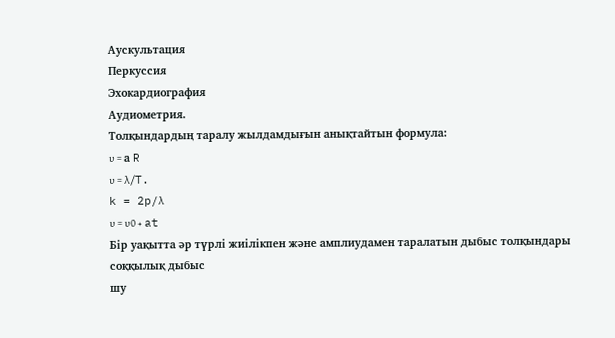Аускультация
Перкуссия
Эхокардиография
Аудиометрия.
Толқындардың таралу жылдамдығын анықтайтын формула:
υ = а R
υ = λ/T.
k = 2p/λ
υ = υ0 + at
Бір уақытта әр түрлі жиілікпен және амплиудамен таралатын дыбыс толқындары
соққылық дыбыс
шу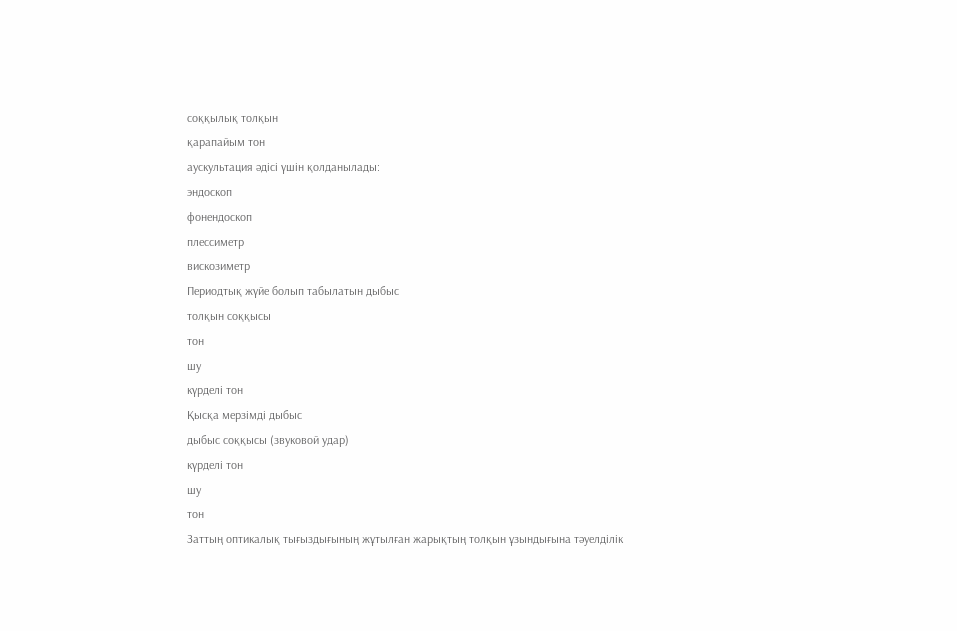соққылық толқын
қарапайым тон
аускультация әдісі үшін қолданылады:
эндоскоп
фонендоскоп
плессиметр
вискозиметр
Периодтық жүйе болып табылатын дыбыс
толқын соққысы
тон
шу
күрделі тон
Қысқа мерзімді дыбыс
дыбыс соққысы (звуковой удар)
күрделі тон
шу
тон
Заттың оптикалық тығыздығының жұтылған жарықтың толқын ұзындығына тәуелділік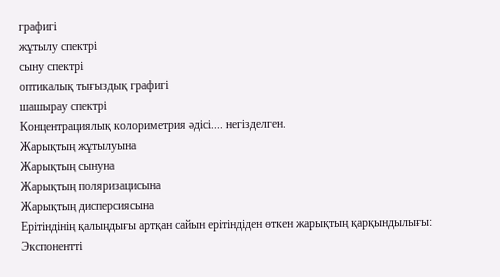графигі
жұтылу спектрі
сыну спектрі
оптикалық тығыздық графигі
шашырау спектрі
Концентрациялық колориметрия әдісі.... негізделген.
Жарықтың жұтылуына
Жарықтың сынуна
Жарықтың поляризацисына
Жарықтың дисперсиясына
Ерiтiндiнiң қалыңдығы артқан сайын ерiтiндiден өткен жарықтың қарқындылығы:
Экспоненттi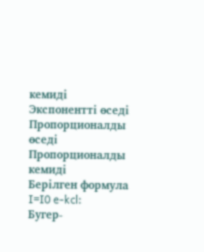кемидi
Экспоненттi өседi
Пропорционалды өседi
Пропорционалды кемидi
Берiлген формула I=I0 e-kcl:
Бугер-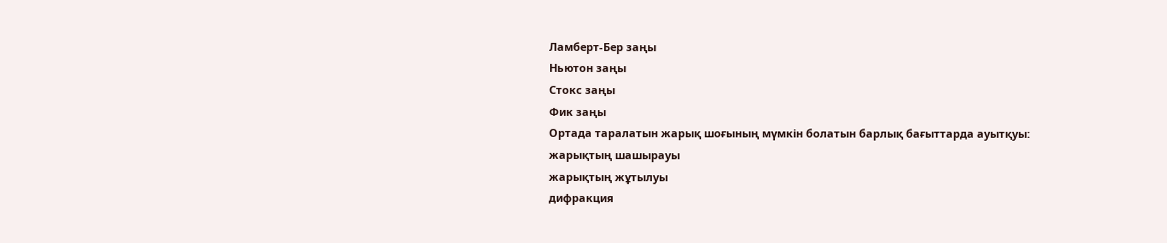Ламберт-Бер заңы
Ньютон заңы
Стокс заңы
Фик заңы
Ортада таралатын жарық шоғының мүмкін болатын барлық бағыттарда ауытқуы:
жарықтың шашырауы
жарықтың жұтылуы
дифракция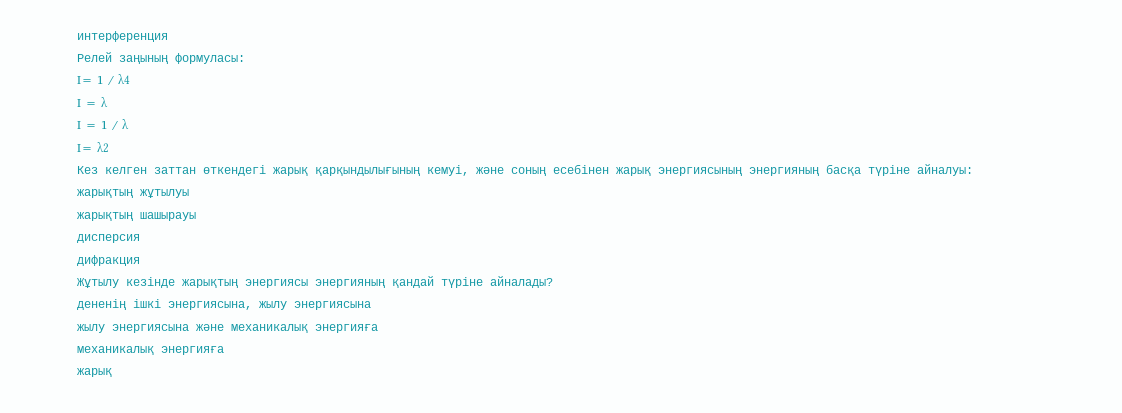интерференция
Релей заңының формуласы:
I= 1 / λ4
I = λ
I = 1 / λ
I= λ2
Кез келген заттан өткендегі жарық қарқындылығының кемуі, және соның есебінен жарық энергиясының энергияның басқа түріне айналуы:
жарықтың жұтылуы
жарықтың шашырауы
дисперсия
дифракция
Жұтылу кезінде жарықтың энергиясы энергияның қандай түріне айналады?
дененің ішкі энергиясына, жылу энергиясына
жылу энергиясына және механикалық энергияға
механикалық энергияға
жарық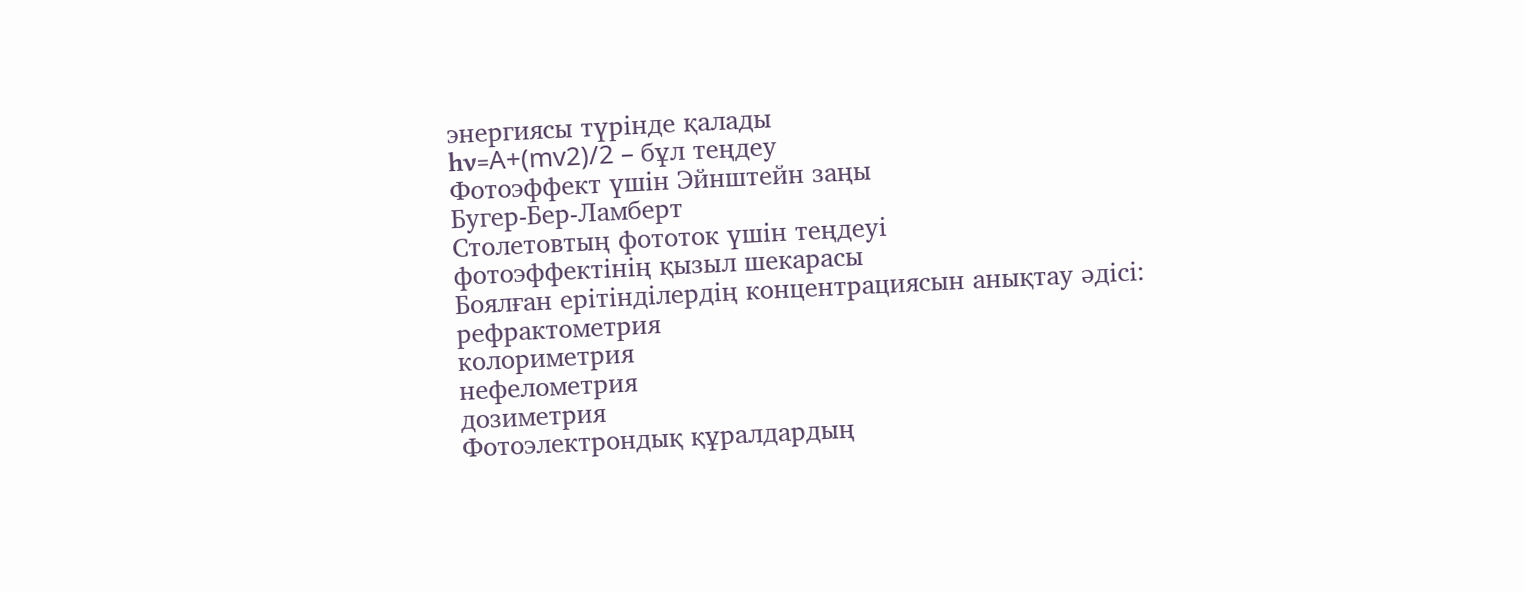энергиясы түрінде қалады
hν=A+(mv2)/2 – бұл теңдеу
Фотоэффект үшін Эйнштейн заңы
Бугер-Бер-Ламберт
Столетовтың фототок үшін теңдеуі
фотоэффектінің қызыл шекарасы
Боялған ерітінділердің концентрациясын анықтау әдісі:
рефрактометрия
колориметрия
нефелометрия
дозиметрия
Фотоэлектрондық құралдардың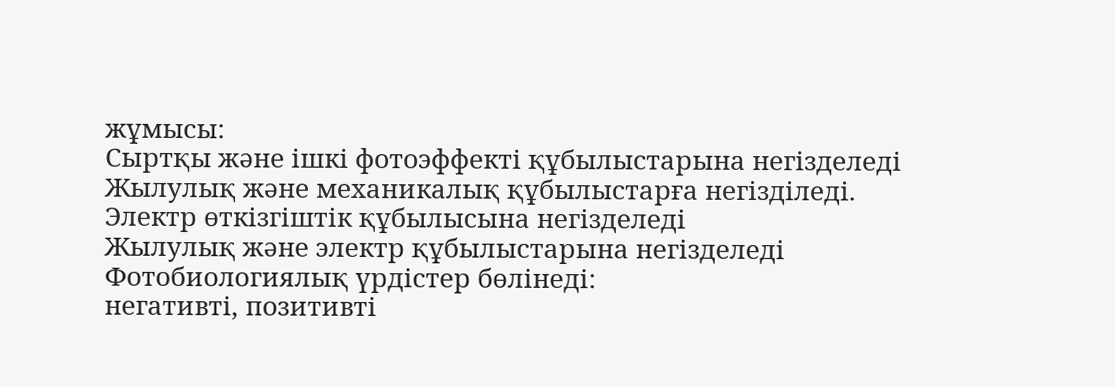жұмысы:
Сыртқы және ішкі фотоэффекті құбылыстарына негізделеді
Жылулық және механикалық құбылыстарға негізділеді.
Электр өткізгіштік құбылысына негізделеді
Жылулық және электр құбылыстарына негізделеді
Фотобиологиялық үрдістер бөлінеді:
негативті, позитивті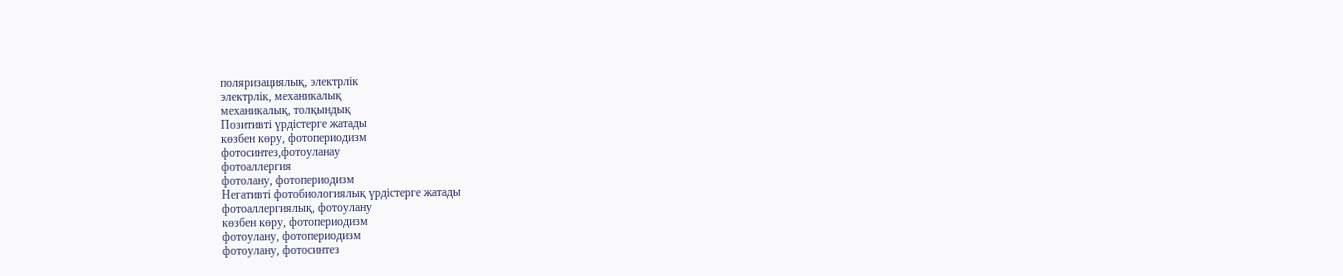поляризациялық, электрлік
электрлік, механикалық
механикалық, толқындық
Позитивті үрдістерге жатады
көзбен көру, фотопериодизм
фотосинтез,фотоуланау
фотоаллергия
фотолану, фотопериодизм
Негативті фотобиологиялық үрдістерге жатады
фотоаллергиялық, фотоулану
көзбен көру, фотопериодизм
фотоулану, фотопериодизм
фотоулану, фотосинтез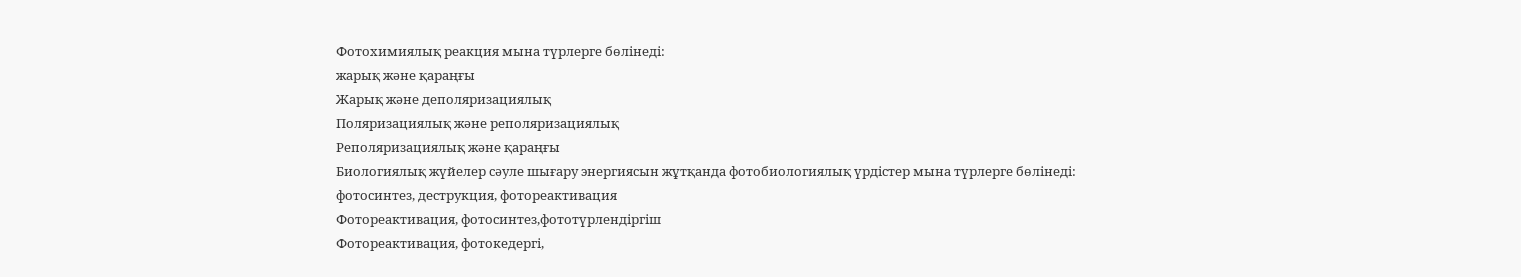Фотохимиялық реакция мына түрлерге бөлінеді:
жарық және қараңғы
Жарық және деполяризациялық
Поляризациялық және реполяризациялық
Реполяризациялық және қараңғы
Биологиялық жүйелер сәуле шығару энергиясын жұтқанда фотобиологиялық үрдістер мына түрлерге бөлінеді:
фотосинтез, деструкция, фотореактивация
Фотореактивация, фотосинтез,фототүрлендіргіш
Фотореактивация, фотокедергі,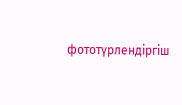фототүрлендіргіш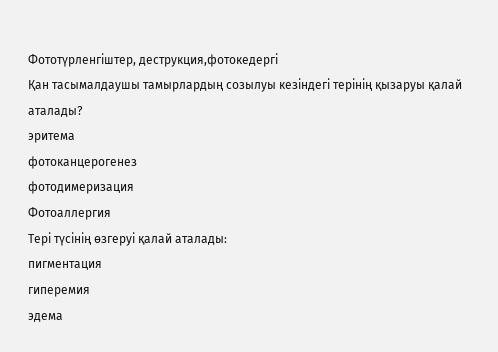Фототүрленгіштер, деструкция,фотокедергі
Қан тасымалдаушы тамырлардың созылуы кезіндегі терінің қызаруы қалай аталады?
эритема
фотоканцерогенез
фотодимеризация
Фотоаллергия
Тері түсінің өзгеруі қалай аталады:
пигментация
гиперемия
эдема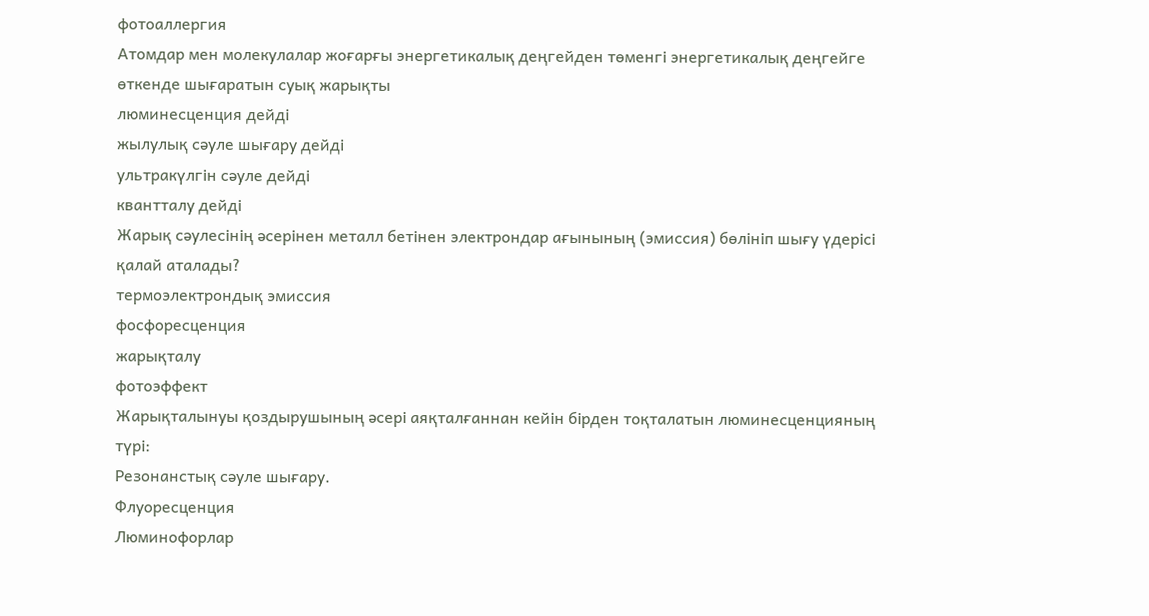фотоаллергия
Атомдар мен молекулалар жоғарғы энергетикалық деңгейден төменгі энергетикалық деңгейге өткенде шығаратын суық жарықты
люминесценция дейді
жылулық сәуле шығару дейді
ультракүлгін сәуле дейді
квантталу дейді
Жарық сәулесінің әсерінен металл бетінен электрондар ағынының (эмиссия) бөлініп шығу үдерісі қалай аталады?
термоэлектрондық эмиссия
фосфоресценция
жарықталу
фотоэффект
Жарықталынуы қоздырушының әсері аяқталғаннан кейін бірден тоқталатын люминесценцияның түрі:
Резонанстық сәуле шығару.
Флуоресценция
Люминофорлар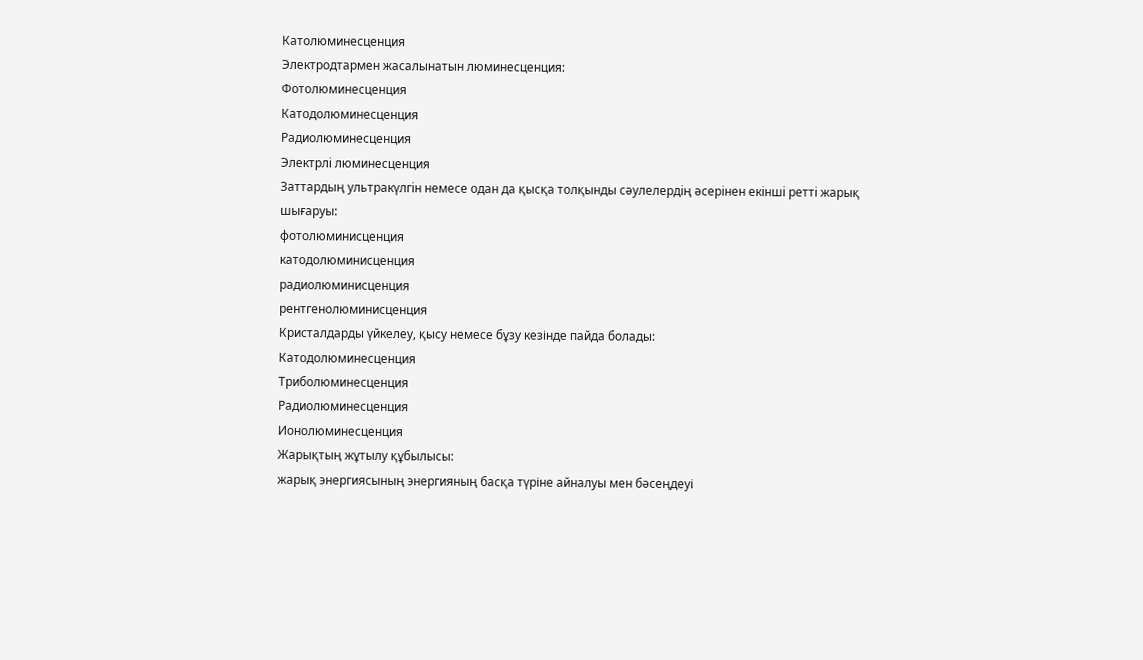Католюминесценция
Электродтармен жасалынатын люминесценция:
Фотолюминесценция
Катодолюминесценция
Радиолюминесценция
Электрлi люминесценция
Заттардың ультракүлгiн немесе одан да қысқа толқынды сәулелердiң әсерiнен екiншi реттi жарық шығаруы:
фотолюминисценция
катодолюминисценция
радиолюминисценция
рентгенолюминисценция
Кристалдарды үйкелеу, қысу немесе бұзу кезінде пайда болады:
Катодолюминесценция
Триболюминесценция
Радиолюминесценция
Ионолюминесценция
Жарықтың жұтылу құбылысы:
жарық энергиясының энергияның басқа түріне айналуы мен бәсеңдеуі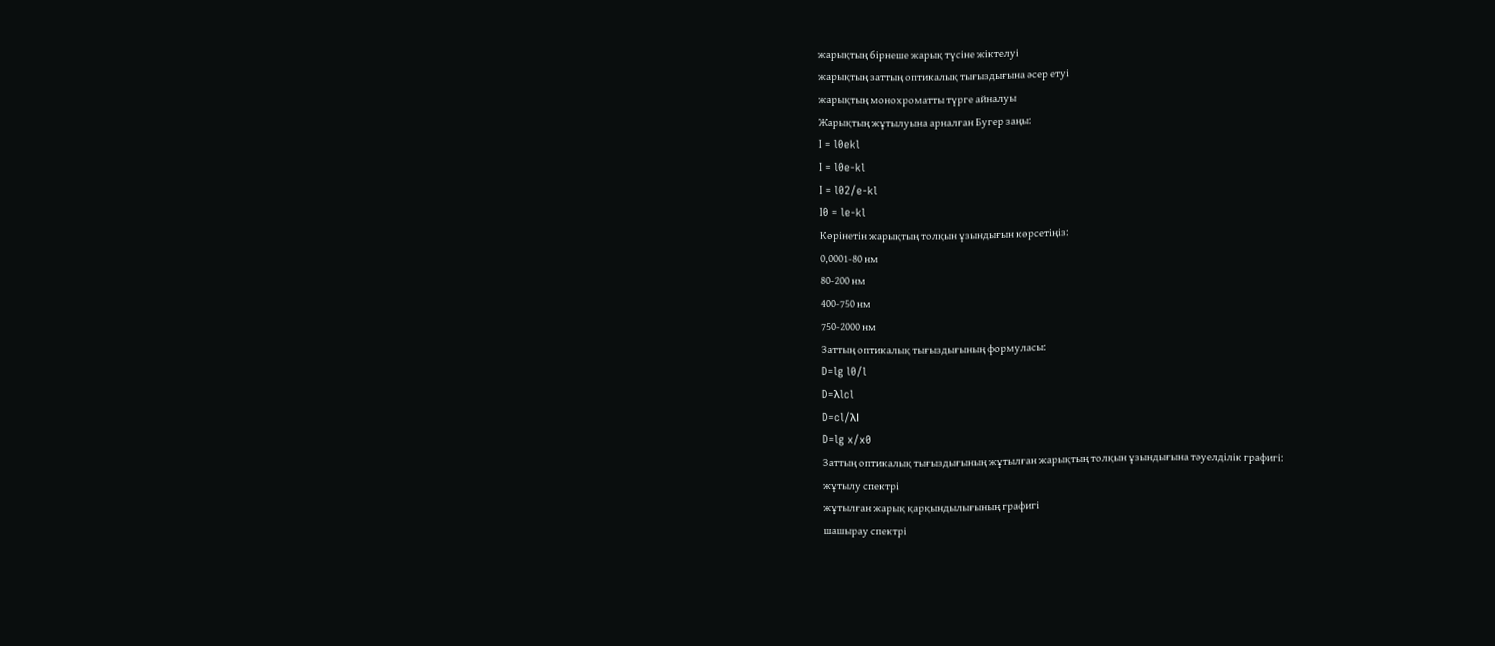жарықтың бірнеше жарық түсіне жіктелуі
жарықтың заттың оптикалық тығыздығына әсер етуі
жарықтың монохроматты түрге айналуы
Жарықтың жұтылуына арналған Бугер заңы:
I = l0ekl
I = l0e-kl
I = l02/e-kl
I0 = le-kl
Көрінетін жарықтың толқын ұзындығын көрсетіңіз:
0,0001-80 нм
80-200 нм
400-750 нм
750-2000 нм
Заттың оптикалық тығыздығының формуласы:
D=lg l0/l
D=λlcl
D=cl/λl
D=lg x/x0
Заттың оптикалық тығыздығының жұтылған жарықтың толқын ұзындығына тәуелділік графигі:
жұтылу спектрі
жұтылған жарық қарқындылығының графигі
шашырау спектрі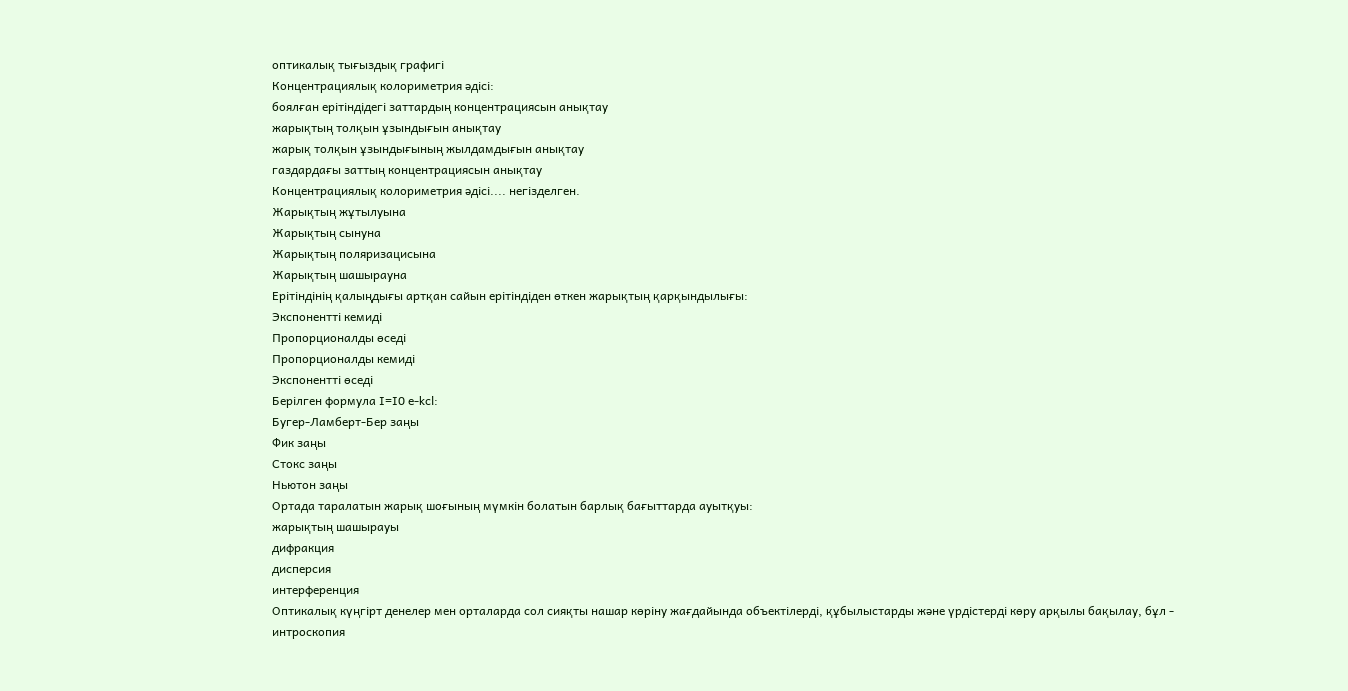оптикалық тығыздық графигі
Концентрациялық колориметрия әдiсi:
боялған ерiтiндiдегi заттардың концентрациясын анықтау
жарықтың толқын ұзындығын анықтау
жарық толқын ұзындығының жылдамдығын анықтау
газдардағы заттың концентрациясын анықтау
Концентрациялық колориметрия әдісі.... негізделген.
Жарықтың жұтылуына
Жарықтың сынуна
Жарықтың поляризацисына
Жарықтың шашырауна
Ерiтiндiнiң қалыңдығы артқан сайын ерiтiндiден өткен жарықтың қарқындылығы:
Экспоненттi кемидi
Пропорционалды өседi
Пропорционалды кемидi
Экспоненттi өседi
Берiлген формула I=I0 e-kcl:
Бугер-Ламберт-Бер заңы
Фик заңы
Стокс заңы
Ньютон заңы
Ортада таралатын жарық шоғының мүмкін болатын барлық бағыттарда ауытқуы:
жарықтың шашырауы
дифракция
дисперсия
интерференция
Оптикалық күңгірт денелер мен орталарда сол сияқты нашар көріну жағдайында объектілерді, құбылыстарды және үрдістерді көру арқылы бақылау, бұл -
интроскопия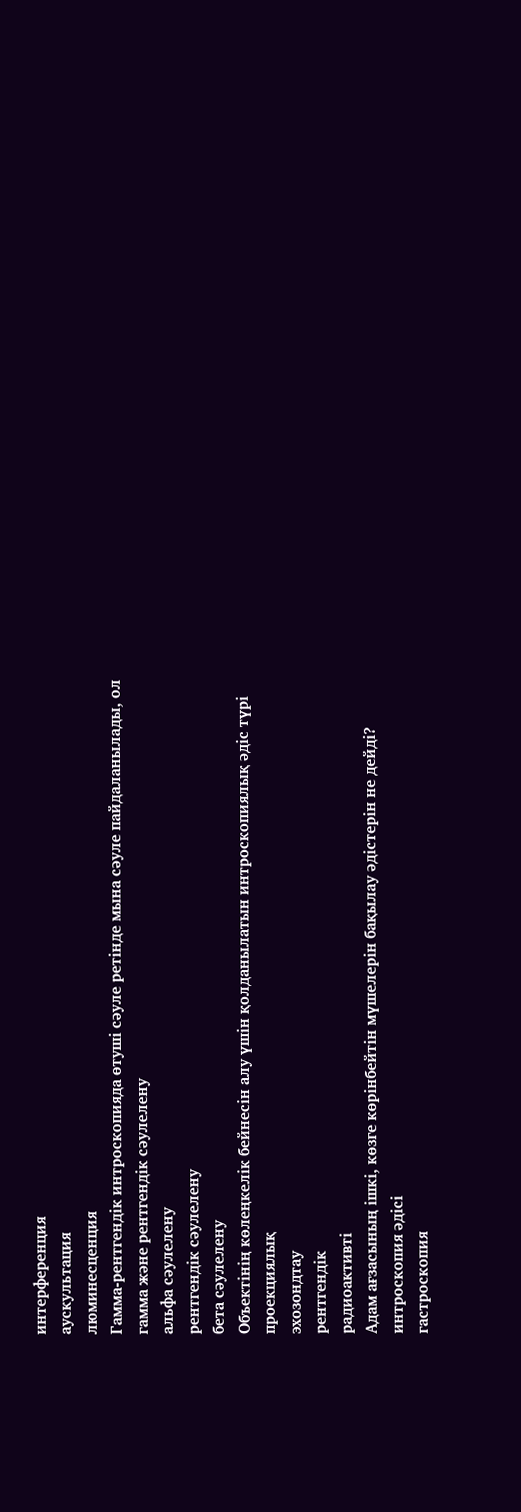интерференция
аускультация
люминесценция
Гамма-рентгендік интроскопияда өтуші сәуле ретінде мына сәуле пайдаланылады, ол
гамма және рентгендік сәулелену
альфа сәулелену
рентгендік сәулелену
бета сәулелену
Объектінің көлеңкелік бейнесін алу үшін қолданылатын интроскопиялық әдіс түрі
проекциялық
эхозондтау
рентгендік
радиоактивті
Адам ағзасының ішкі, көзге көрінбейтін мүшелерін бақылау әдістерін не дейді?
интроскопия әдісі
гастроскопия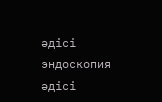әдісі
эндоскопия әдісі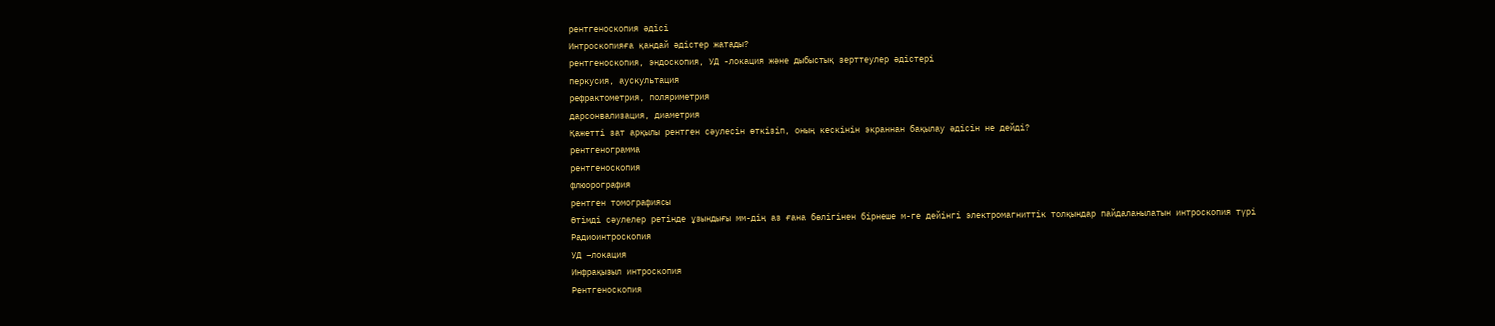рентгеноскопия әдісі
Интроскопияға қандай әдістер жатады?
рентгеноскопия, эндоскопия, УД -локация және дыбыстық зерттеулер әдістері
перкусия, аускультация
рефрактометрия, поляриметрия
дарсонвализация, диаметрия
Қажетті зат арқылы рентген сәулесін өткізіп, оның кескінін экраннан бақылау әдісін не дейді?
рентгенограмма
рентгеноскопия
флюорография
рентген томографиясы
Өтімді сәулелер ретінде ұзындығы мм-дің аз ғана бөлігінен бірнеше м-ге дейінгі электромагниттік толқындар пайдаланылатын интроскопия түрі
Радиоинтроскопия
УД –локация
Инфрақызыл интроскопия
Рентгеноскопия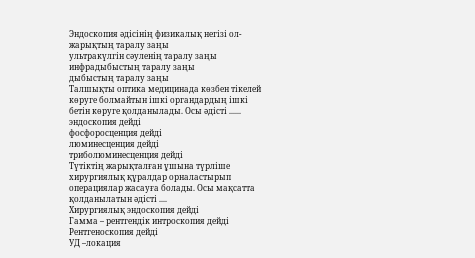Эндоскопия әдісінің физикалық негізі ол-
жарықтың таралу заңы
ультракүлгін сәуленің таралу заңы
инфрадыбыстың таралу заңы
дыбыстың таралу заңы
Талшықты оптика медицинада көзбен тікелей көруге болмайтын ішкі органдардың ішкі бетін көруге қолданылады. Осы әдісті ......
эндоскопия дейді
фосфоросценция дейді
люминесценция дейді
триболюминесценция дейді
Түтіктің жарықталған ұшына түрліше хирургиялық құралдар орналастырып операциялар жасауға болады. Осы мақсатта қолданылатын әдісті ....
Хирургиялық эндоскопия дейді
Гамма – рентгендік интроскопия дейді
Рентгеноскопия дейді
УД –локация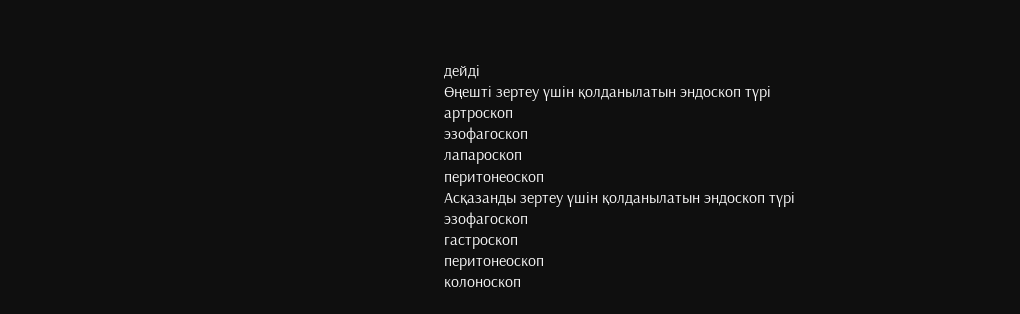дейді
Өңешті зертеу үшін қолданылатын эндоскоп түрі
артроскоп
эзофагоскоп
лапароскоп
перитонеоскоп
Асқазанды зертеу үшін қолданылатын эндоскоп түрі
эзофагоскоп
гастроскоп
перитонеоскоп
колоноскоп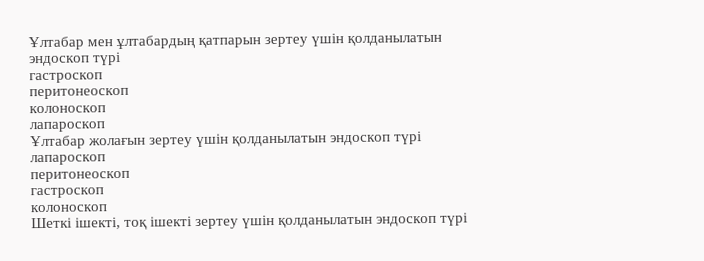Ұлтабар мен ұлтабардың қатпарын зертеу үшін қолданылатын эндоскоп түрі
гастроскоп
перитонеоскоп
колоноскоп
лапароскоп
Ұлтабар жолағын зертеу үшін қолданылатын эндоскоп түрі
лапароскоп
перитонеоскоп
гастроскоп
колоноскоп
Шеткі ішекті, тоқ ішекті зертеу үшін қолданылатын эндоскоп түрі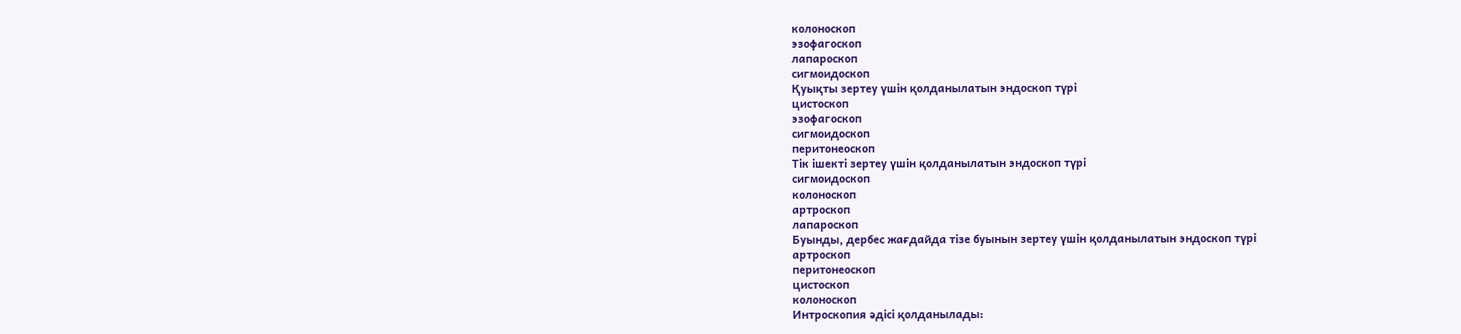колоноскоп
эзофагоскоп
лапароскоп
сигмоидоскоп
Қуықты зертеу үшін қолданылатын эндоскоп түрі
цистоскоп
эзофагоскоп
сигмоидоскоп
перитонеоскоп
Тік ішекті зертеу үшін қолданылатын эндоскоп түрі
сигмоидоскоп
колоноскоп
артроскоп
лапароскоп
Буынды, дербес жағдайда тізе буынын зертеу үшін қолданылатын эндоскоп түрі
артроскоп
перитонеоскоп
цистоскоп
колоноскоп
Интроскопия әдісі қолданылады: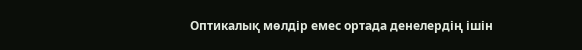Оптикалық мөлдір емес ортада денелердің ішін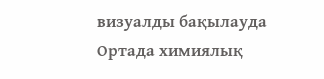визуалды бақылауда
Ортада химиялық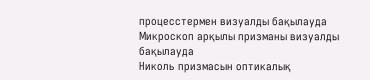процесстермен визуалды бақылауда
Микроскоп арқылы призманы визуалды бақылауда
Николь призмасын оптикалық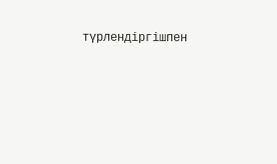түрлендіргішпен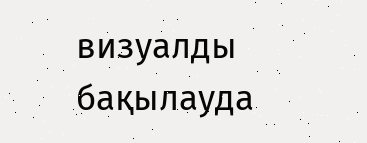визуалды бақылауда